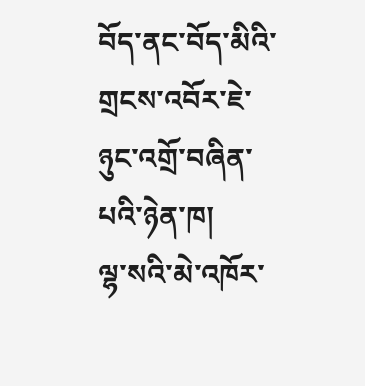བོད་ནང་བོད་མིའི་གྲངས་འབོར་ཇེ་ཉུང་འགྲོ་བཞིན་པའི་ཉེན་ཁ།
ལྷ་སའི་མེ་འཁོར་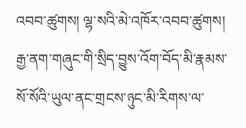འབབ་ཚུགས། ལྷ་སའི་མེ་འཁོར་འབབ་ཚུགས།
རྒྱ་ནག་གཞུང་གི་སྲིད་བྱུས་འོག་བོད་མི་རྣམས་སོ་སོའི་ཡུལ་ནང་གྲངས་ཉུང་མི་རིགས་ལ་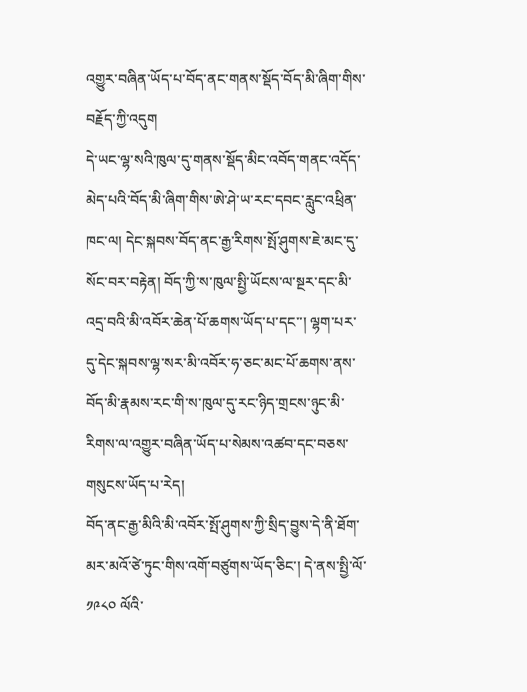འགྱུར་བཞིན་ཡོད་པ་བོད་ནང་གནས་སྡོད་བོད་མི་ཞིག་གིས་བརྗོད་ཀྱི་འདུག
དེ་ཡང་ལྷ་སའི་ཁུལ་དུ་གནས་སྡོད་མིང་འབོད་གནང་འདོད་མེད་པའི་བོད་མི་ཞིག་གིས་ཨེ་ཤེ་ཡ་རང་དབང་རླུང་འཕྲིན་ཁང་ལ། དེང་སྐབས་བོད་ནང་རྒྱ་རིགས་སྤོ་ཤུགས་ཇེ་མང་དུ་སོང་བར་བརྟེན། བོད་ཀྱི་ས་ཁུལ་སྤྱི་ཡོངས་ལ་སྔར་དང་མི་འདྲ་བའི་མི་འབོར་ཆེན་པོ་ཆགས་ཡོད་པ་དང་་། ལྷག་པར་དུ་དེང་སྐབས་ལྷ་སར་མི་འབོར་ཧ་ཅང་མང་པོ་ཆགས་ནས་བོད་མི་རྣམས་རང་གི་ས་ཁུལ་དུ་རང་ཉིད་གྲངས་ཉུང་མི་རིགས་ལ་འགྱུར་བཞིན་ཡོད་པ་སེམས་འཚབ་དང་བཅས་གསུངས་ཡོད་པ་རེད།
བོད་ནང་རྒྱ་མིའི་མི་འབོར་སྤོ་ཤུགས་ཀྱི་སྲིད་བྱུས་དེ་ནི་ཐོག་མར་མའོ་ཙེ་ཏུང་གིས་འགོ་བཙུགས་ཡོད་ཅིང་། དེ་ནས་སྤྱི་ལོ་༡༩༨༠ ལོའི་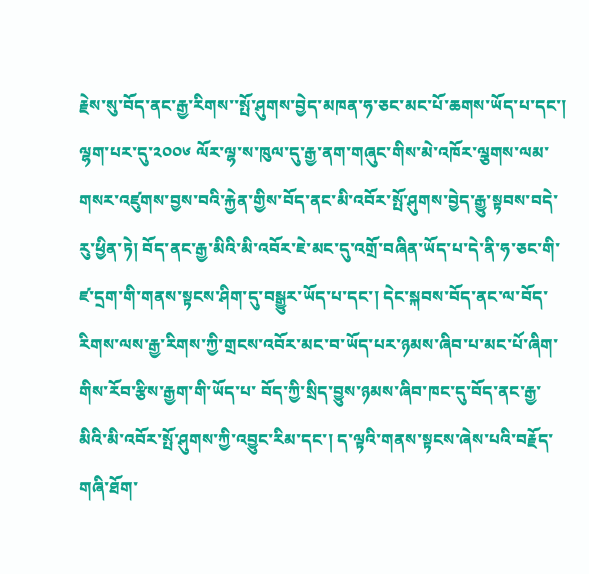རྗེས་སུ་བོད་ནང་རྒྱ་རིགས་་སྤོ་ཤུགས་བྱེད་མཁན་ཧ་ཅང་མང་པོ་ཆགས་ཡོད་པ་དང་། ལྷག་པར་དུ་༢༠༠༦ ལོར་ལྷ་ས་ཁུལ་དུ་རྒྱ་ནག་གཞུང་གིས་མེ་འཁོར་ལྕགས་ལམ་གསར་འཛུགས་བྱས་བའི་རྐྱེན་གྱིས་བོད་ནང་མི་འབོར་སྤོ་ཤུགས་བྱེད་རྒྱུ་སྟབས་བདེ་རུ་ཕྱིན་ཏེ། བོད་ནང་རྒྱ་མིའི་མི་འབོར་ཇེ་མང་དུ་འགྲོ་བཞིན་ཡོད་པ་དེ་ནི་ཧ་ཅང་གི་ཛ་དྲག་གི་གནས་སྟངས་ཤིག་དུ་བསྒྱུར་ཡོད་པ་དང་། དེང་སྐབས་བོད་ནང་ལ་བོད་རིགས་ལས་རྒྱ་རིགས་ཀྱི་གྲངས་འབོར་མང་བ་ཡོད་པར་ཉམས་ཞིབ་པ་མང་པོ་ཞིག་གིས་རོབ་རྩིས་རྒྱག་གི་ཡོད་པ་ བོད་ཀྱི་སྲིད་བྱུས་ཉམས་ཞིབ་ཁང་དུ་བོད་ནང་རྒྱ་མིའི་མི་འབོར་སྤོ་ཤུགས་ཀྱི་འབྱུང་རིམ་དང་། ད་ལྟའི་གནས་སྟངས་ཞེས་པའི་བརྗོད་གཞི་ཐོག་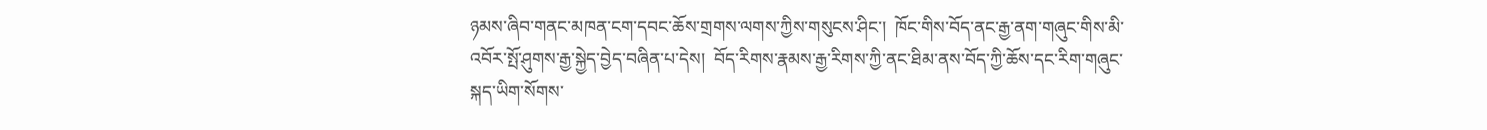ཉམས་ཞིབ་གནང་མཁན་ངག་དབང་ཆོས་གྲགས་ལགས་ཀྱིས་གསུངས་ཤིང་།  ཁོང་གིས་བོད་ནང་རྒྱ་ནག་གཞུང་གིས་མི་འབོར་སྤོ་ཤུགས་རྒྱ་སྐྱེད་བྱེད་བཞིན་པ་དེས།  བོད་རིགས་རྣམས་རྒྱ་རིགས་ཀྱི་ནང་ཐིམ་ནས་བོད་ཀྱི་ཆོས་དང་རིག་གཞུང་སྐད་ཡིག་སོགས་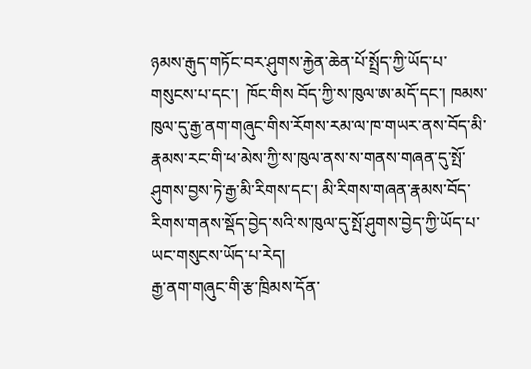ཉམས་རྒུད་གཏོང་བར་ཤུགས་རྐྱེན་ཆེན་པོ་སྤྲོད་ཀྱི་ཡོད་པ་གསུངས་པ་དང་།  ཁོང་གིས བོད་ཀྱི་ས་ཁུལ་ཨ་མདོ་དང་། ཁམས་ཁུལ་དུ་རྒྱ་ནག་གཞུང་གིས་རོགས་རམ་ལ་ཁ་གཡར་ནས་བོད་མི་རྣམས་རང་གི་ཕ་མེས་ཀྱི་ས་ཁུལ་ནས་ས་གནས་གཞན་དུ་སྤོ་ཤུགས་བྱས་ཏེ་རྒྱ་མི་རིགས་དང་། མི་རིགས་གཞན་རྣམས་བོད་རིགས་གནས་སྡོད་བྱེད་སའི་ས་ཁུལ་དུ་སྤོ་ཤུགས་བྱེད་ཀྱི་ཡོད་པ་ཡང་གསུངས་ཡོད་པ་རེད།
རྒྱ་ནག་གཞུང་གི་རྩ་ཁྲིམས་དོན་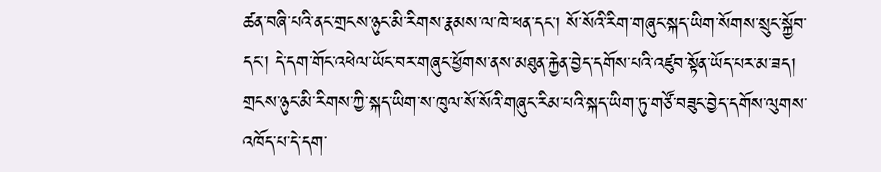ཚན་བཞི་པའི་ནང་གྲངས་ཉུང་མི་རིགས་རྣམས་ལ་ཁེ་ཕན་དང་། སོ་སོའི་རིག་གཞུང་སྐད་ཡིག་སོགས་སྲུང་སྐྱོབ་དང་། དེ་དག་གོང་འཕེལ་ཡོང་བར་གཞུང་ཕྱོགས་ནས་མཐུན་རྐྱེན་བྱེད་དགོས་པའི་འཛུབ་སྟོན་ཡོད་པར་མ་ཟད།  གྲངས་ཉུང་མི་རིགས་ཀྱི་སྐད་ཡིག་ས་ཁུལ་སོ་སོའི་གཞུང་རིམ་པའི་སྐད་ཡིག་ཏུ་གཙོ་བཟུང་བྱེད་དགོས་ལུགས་འཁོད་པ་དེ་དག་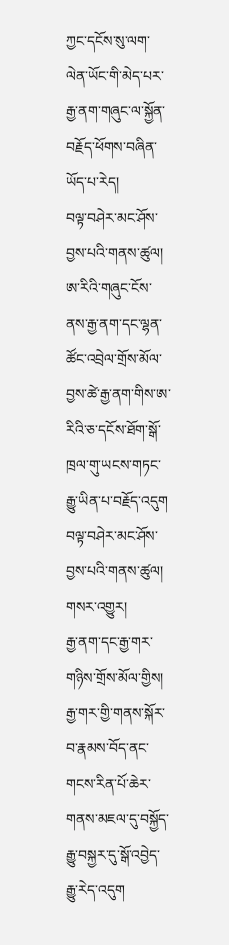ཀྱང་དངོས་སུ་ལག་ལེན་ཡོང་གི་མེད་པར་རྒྱ་ནག་གཞུང་ལ་སྐྱོན་བརྗོད་ཕོགས་བཞིན་ཡོད་པ་རེད།
བལྟ་བཤེར་མང་ཤོས་བྱས་པའི་གནས་ཚུལ།
ཨ་རིའི་གཞུང་ངོས་ནས་རྒྱ་ནག་དང་ལྷན་ཚོང་འབྲེལ་གྲོས་མོལ་བྱས་ཚེ་རྒྱ་ནག་གིས་ཨ་རིའི་ཅ་དངོས་ཐོག་སྒོ་ཁྲལ་གུ་ཡངས་གཏང་རྒྱུ་ཡིན་པ་བརྗོད་འདུག
བལྟ་བཤེར་མང་ཤོས་བྱས་པའི་གནས་ཚུལ།
གསར་འགྱུར།
རྒྱ་ནག་དང་རྒྱ་གར་གཉིས་གྲོས་མོལ་གྱིས། རྒྱ་གར་གྱི་གནས་སྐོར་བ་རྣམས་བོད་ནང་གངས་རིན་པོ་ཆེར་གནས་མཇལ་དུ་བསྐྱོད་རྒྱུ་བསྐྱར་དུ་སྒོ་འབྱེད་རྒྱུ་རེད་འདུག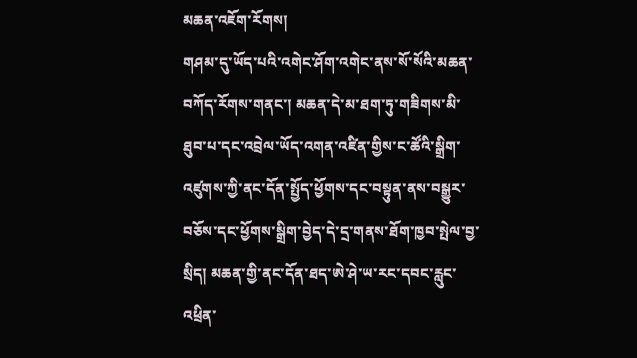མཆན་འཇོག་རོགས།
གཤམ་དུ་ཡོད་པའི་འགེང་ཤོག་འགེང་ནས་སོ་སོའི་མཆན་བཀོད་རོགས་གནང་། མཆན་དེ་མ་ཐག་ཏུ་གཟིགས་མི་ཐུབ་པ་དང་འབྲེལ་ཡོད་འགན་འཛིན་གྱིས་ང་ཚོའི་སྒྲིག་འཛུགས་ཀྱི་ནང་དོན་སྤྱོད་ཕྱོགས་དང་བསྟུན་ནས་བསྒྱུར་བཅོས་དང་ཕྱོགས་སྒྲིག་བྱེད་དེ་དྲ་གནས་ཐོག་ཁྱབ་སྤེལ་བྱ་སྲིད། མཆན་གྱི་ནང་དོན་ཐད་ཨེ་ཤེ་ཡ་རང་དབང་རླུང་འཕྲིན་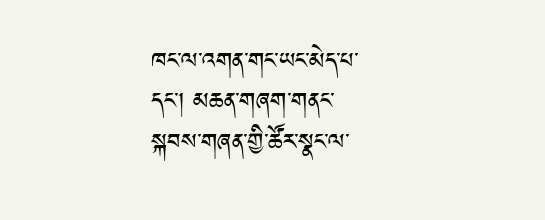ཁང་ལ་འགན་གང་ཡང་མེད་པ་དང་། མཆན་གཞག་གནང་སྐབས་གཞན་གྱི་ཚོར་སྣང་ལ་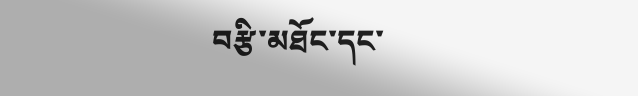བརྩི་མཐོང་དང་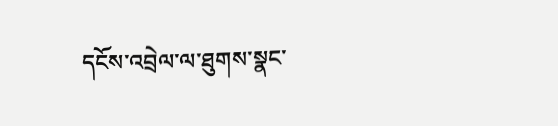དངོས་འབྲེལ་ལ་ཐུགས་སྣང་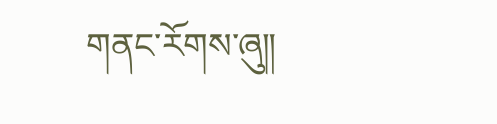གནང་རོགས་ཞུ༎